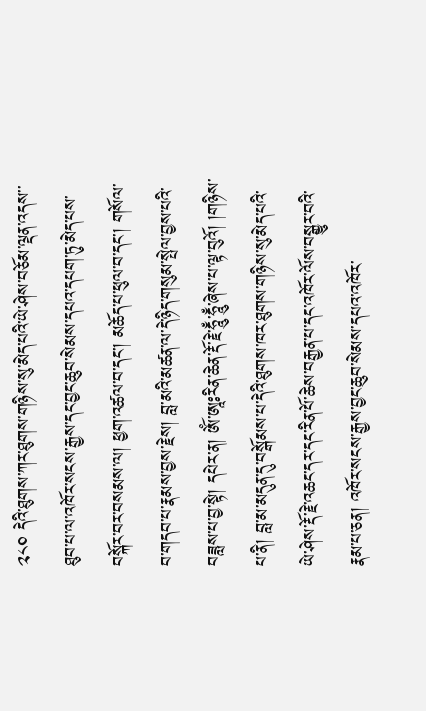༢༨༠ དེའི་ཐུགས་ཀར་ཐུགས་གཉིས་སུ་མེད་པའི་ཡེ་ཤེས་བཅོམ་ལྡན་འདས་་ཐུབ་པ་ལ་འཁོར་སངས་རྒྱས་དང་བྱང་ཆུབ་སེམས་དཔའ་དཔག་ཏུ་མེད་པས་བསྐོར་བར་བསམས་ལ། ཕྱག་འཚལ་བ་དང་། མཆོད་པ་ཕུལ་བ་དང་། གསོལ་བ་གདབ་པ་རྣམས་བྱས་རྗེས། བླ་མའི་མཚན་ལ་དེ་ཉིད་གསུམ་སྤེལ་བྱས་པའི་བཟླས་པ་བྱ་སྟེ། དཔེར་ན། ༀ་ཨཱཿརིན་ཆེན་རྡོ་རྗེ་ཧཱུྃ་ཧཱུྃ་ཞེས་པ་ལྟ་བུའོ། །གཉིས་པ་ནི། བླ་མ་མདུན་དུ་བསྒོམས་པ་དེའི་ཐུགས་ཁར་ཐུགས་གཉིས་སུ་མེད་པའི་ཡེ་ཤེས་རྡོ་རྗེ་འཆང་དར་དང་རིན་པོ་ཆེས་བརྒྱན་པ་དང་འཁོར་ལོས་བསྒྱུར་བའི་རྣམ་པ་ཅན། འཁོར་སངས་རྒྱས་བྱང་ཆུབ་སེམས་དཔའ་འཁོར་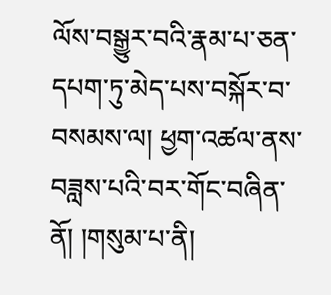ལོས་བསྒྱུར་བའི་རྣམ་པ་ཅན་དཔག་ཏུ་མེད་པས་བསྐོར་བ་བསམས་ལ། ཕྱག་འཚལ་ནས་བཟླས་པའི་བར་གོང་བཞིན་ནོ། །གསུམ་པ་ནི།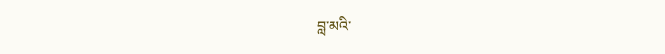བླ་མའི་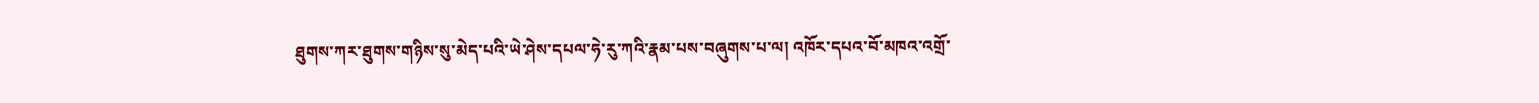ཐུགས་ཀར་ཐུགས་གཉིས་སུ་མེད་པའི་ཡེ་ཤེས་དཔལ་ཧེ་རུ་ཀའི་རྣམ་པས་བཞུགས་པ་ལ། འཁོར་དཔའ་བོ་མཁའ་འགྲོ་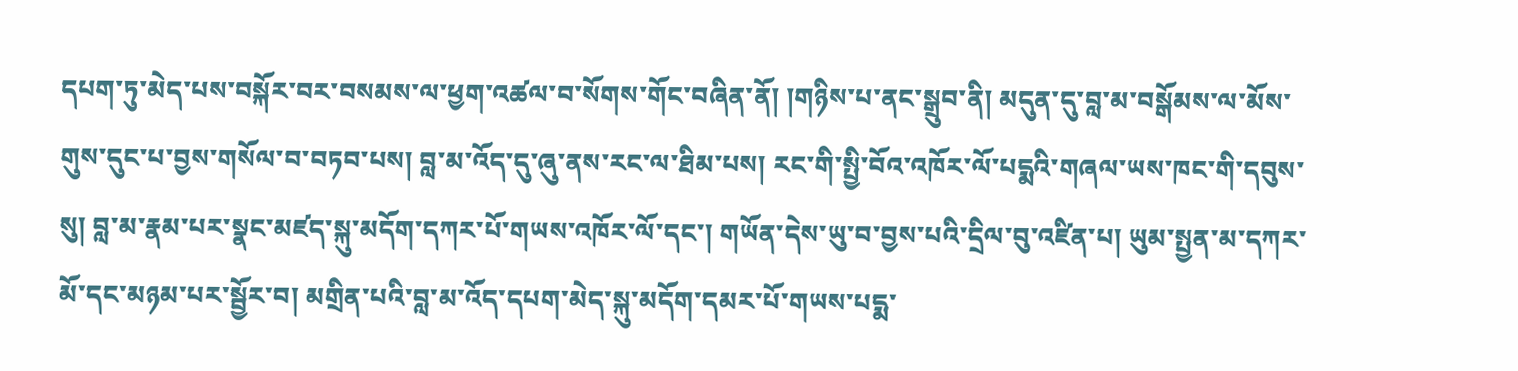དཔག་ཏུ་མེད་པས་བསྐོར་བར་བསམས་ལ་ཕྱག་འཚལ་བ་སོགས་གོང་བཞིན་ནོ། །གཉིས་པ་ནང་སྒྲུབ་ནི། མདུན་དུ་བླ་མ་བསྒོམས་ལ་མོས་གུས་དུང་པ་བྱས་གསོལ་བ་བཏབ་པས། བླ་མ་འོད་དུ་ཞུ་ནས་རང་ལ་ཐིམ་པས། རང་གི་སྤྱི་བོའ་འཁོར་ལོ་པདྨའི་གཞལ་ཡས་ཁང་གི་དབུས་སུ། བླ་མ་རྣམ་པར་སྣང་མཛད་སྐུ་མདོག་དཀར་པོ་གཡས་འཁོར་ལོ་དང་། གཡོན་དེས་ཡུ་བ་བྱས་པའི་དྲིལ་བུ་འཛིན་པ། ཡུམ་སྤྱན་མ་དཀར་མོ་དང་མཉམ་པར་སྦྱོར་བ། མགྲིན་པའི་བླ་མ་འོད་དཔག་མེད་སྐུ་མདོག་དམར་པོ་གཡས་པདྨ་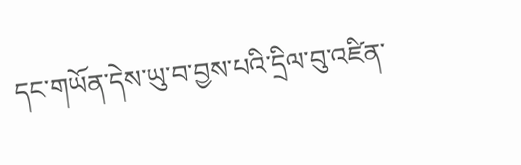དང་གཡོན་དེས་ཡུ་བ་བྱས་པའི་དྲིལ་བུ་འཛིན་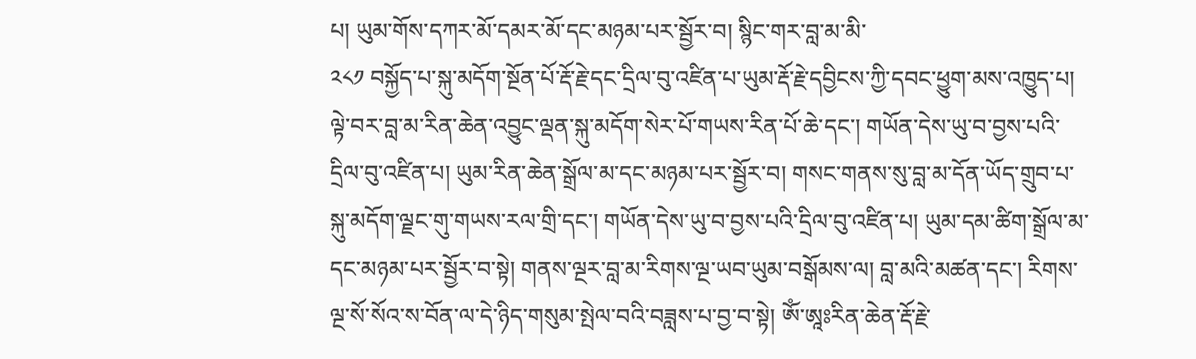པ། ཡུམ་གོས་དཀར་མོ་དམར་མོ་དང་མཉམ་པར་སྦྱོར་བ། སྙིང་གར་བླ་མ་མི་
༢༨༡ བསྐྱོད་པ་སྐུ་མདོག་སྔོན་པོ་རྡོ་རྗེ་དང་དྲིལ་བུ་འཛིན་པ་ཡུམ་རྡོ་རྗེ་དབྱིངས་ཀྱི་དབང་ཕྱུག་མས་འཁྱུད་པ། ལྟེ་བར་བླ་མ་རིན་ཆེན་འབྱུང་ལྡན་སྐུ་མདོག་སེར་པོ་གཡས་རིན་པོ་ཆེ་དང་། གཡོན་དེས་ཡུ་བ་བྱས་པའི་དྲིལ་བུ་འཛིན་པ། ཡུམ་རིན་ཆེན་སྒྲོལ་མ་དང་མཉམ་པར་སྦྱོར་བ། གསང་གནས་སུ་བླ་མ་དོན་ཡོད་གྲུབ་པ་སྐུ་མདོག་ལྗང་གུ་གཡས་རལ་གྲི་དང་། གཡོན་དེས་ཡུ་བ་བྱས་པའི་དྲིལ་བུ་འཛིན་པ། ཡུམ་དམ་ཚིག་སྒྲོལ་མ་དང་མཉམ་པར་སྦྱོར་བ་སྟེ། གནས་ལྔར་བླ་མ་རིགས་ལྔ་ཡབ་ཡུམ་བསྒོམས་ལ། བླ་མའི་མཚན་དང་། རིགས་ལྔ་སོ་སོའ་ས་བོན་ལ་དེ་ཉིད་གསུམ་སྤེལ་བའི་བཟླས་པ་བྱ་བ་སྟེ། ༀ་ཨཱཿརིན་ཆེན་རྡོ་རྗེ་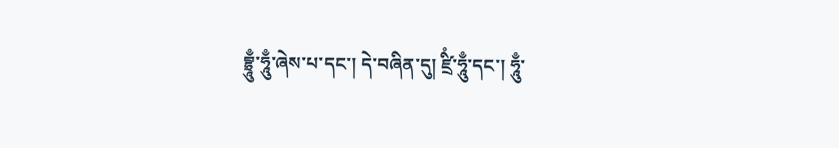བྷྲཱུྃ་ཧཱུྃ་ཞེས་པ་དང་། དེ་བཞིན་དུ། ཛྲིཾ་ཧཱུྃ་དང་། ཧཱུྃ་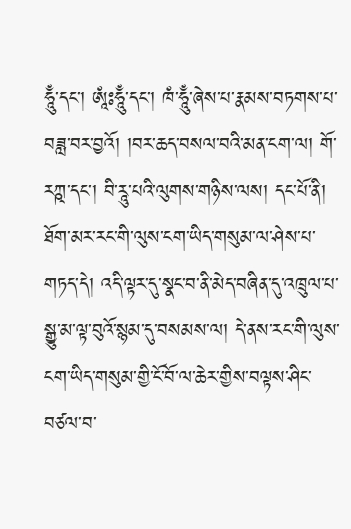ཧཱུྃ་དང་། ཨཱཾཿཧཱུྃ་དང་། ཁཾ་ཧཱུྃ་ཞེས་པ་རྣམས་བཏགས་པ་བཟླ་བར་བྱའོ། །བར་ཆད་བསལ་བའི་མན་ངག་ལ། གོ་རཀྵ་དང་། བི་རཱུ་པའི་ལུགས་གཉིས་ལས། དང་པོ་ནི། ཐོག་མར་རང་གི་ལུས་ངག་ཡིད་གསུམ་ལ་ཤེས་པ་གཏད་དེ། འདི་ལྟར་དུ་སྣང་བ་ནི་མེད་བཞིན་དུ་འཁྲུལ་པ་སྒྱུ་མ་ལྟ་བུའོ་སྙམ་དུ་བསམས་ལ། དེ་ནས་རང་གི་ལུས་ངག་ཡིད་གསུམ་གྱི་ངོ་བོ་ལ་ཆེར་གྱིས་བལྟས་ཤིང་བཙལ་བ་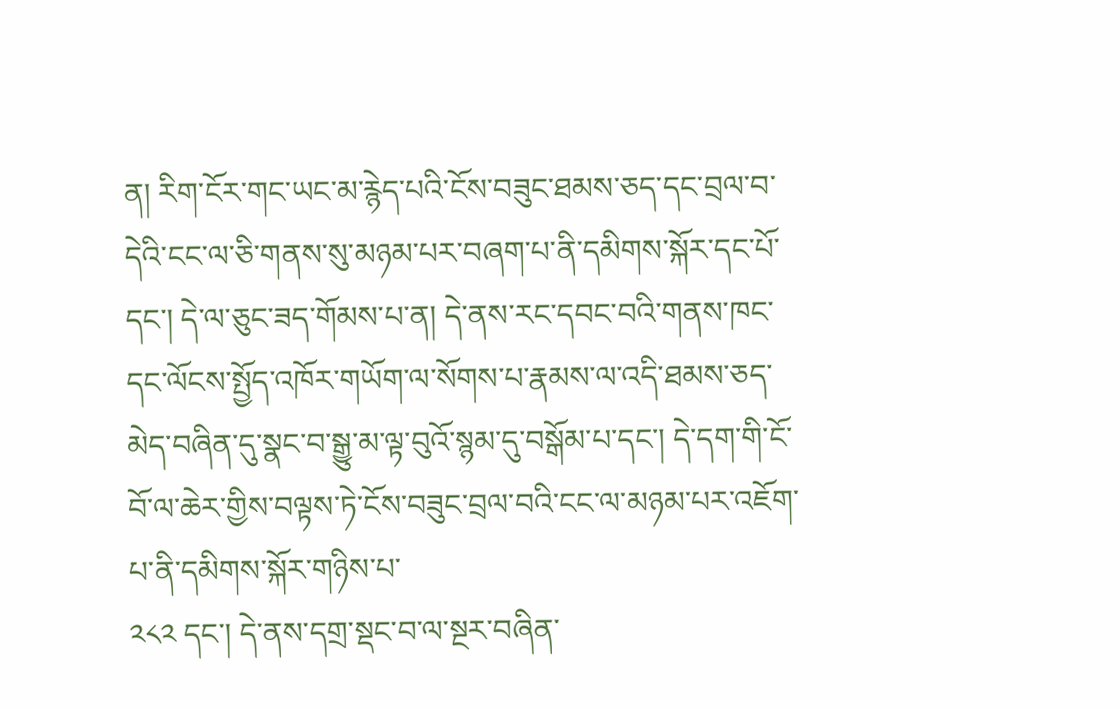ན། རིག་ངོར་གང་ཡང་མ་རྙེད་པའི་ངོས་བཟུང་ཐམས་ཅད་དང་བྲལ་བ་དེའི་ངང་ལ་ཅི་གནས་སུ་མཉམ་པར་བཞག་པ་ནི་དམིགས་སྐོར་དང་པོ་དང་། དེ་ལ་ཅུང་ཟད་གོམས་པ་ན། དེ་ནས་རང་དབང་བའི་གནས་ཁང་དང་ལོངས་སྤྱོད་འཁོར་གཡོག་ལ་སོགས་པ་རྣམས་ལ་འདི་ཐམས་ཅད་མེད་བཞིན་དུ་སྣང་བ་སྒྱུ་མ་ལྟ་བུའོ་སྙམ་དུ་བསྒོམ་པ་དང་། དེ་དག་གི་ངོ་བོ་ལ་ཆེར་གྱིས་བལྟས་ཏེ་ངོས་བཟུང་བྲལ་བའི་ངང་ལ་མཉམ་པར་འཇོག་པ་ནི་དམིགས་སྐོར་གཉིས་པ་
༢༨༢ དང་། དེ་ནས་དགྲ་སྡང་བ་ལ་སྔར་བཞིན་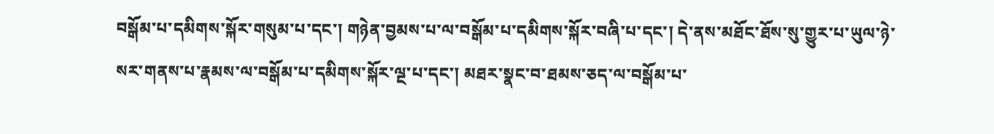བསྒོམ་པ་དམིགས་སྐོར་གསུམ་པ་དང་། གཉེན་བྱམས་པ་ལ་བསྒོམ་པ་དམིགས་སྐོར་བཞི་པ་དང་། དེ་ནས་མཐོང་ཐོས་སུ་གྱུར་པ་ཡུལ་ཉེ་སར་གནས་པ་རྣམས་ལ་བསྒོམ་པ་དམིགས་སྐོར་ལྔ་པ་དང་། མཐར་སྣང་བ་ཐམས་ཅད་ལ་བསྒོམ་པ་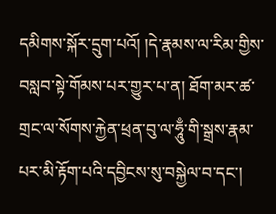དམིགས་སྐོར་དྲུག་པའོ། །དེ་རྣམས་ལ་རིམ་གྱིས་བསླབ་སྟེ་གོམས་པར་གྱུར་པ་ན། ཐོག་མར་ཚ་གྲང་ལ་སོགས་རྐྱེན་ཕྲན་བུ་ལ་ཧཱུྃ་གི་སྒྲས་རྣམ་པར་མི་རྟོག་པའི་དབྱིངས་སུ་བསྐྱེལ་བ་དང་།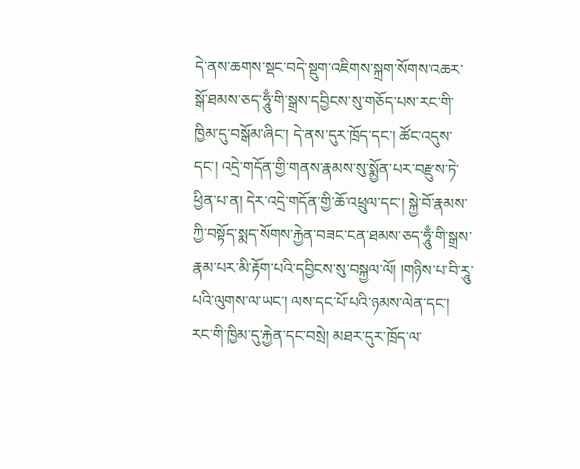དེ་ནས་ཆགས་སྡང་བདེ་སྡུག་འཇིགས་སྐྲག་སོགས་འཆར་སྒོ་ཐམས་ཅད་ཧཱུྃ་གི་སྒྲས་དབྱིངས་སུ་གཅོད་པས་རང་གི་ཁྱིམ་དུ་བསྒོམ་ཞིང་། དེ་ནས་དུར་ཁྲོད་དང་། ཚོང་འདུས་དང་། འདྲེ་གདོན་གྱི་གནས་རྣམས་སུ་སྨྱོན་པར་བརྫུས་ཏེ་ཕྱིན་པ་ན། དེར་འདྲེ་གདོན་གྱི་ཆོ་འཕྲུལ་དང་། སྐྱེ་བོ་རྣམས་ཀྱི་བསྟོད་སྨད་སོགས་རྐྱེན་བཟང་ངན་ཐམས་ཅད་ཧཱུྃ་གི་སྒྲས་རྣམ་པར་མི་རྟོག་པའི་དབྱིངས་སུ་བསྐྱལ་ལོ། །གཉིས་པ་བི་རཱུ་པའི་ལུགས་ལ་ཡང་། ལས་དང་པོ་པའི་ཉམས་ལེན་དང་། རང་གི་ཁྱིམ་དུ་རྐྱེན་དང་བསྲེ། མཐར་དུར་ཁྲོད་ལ་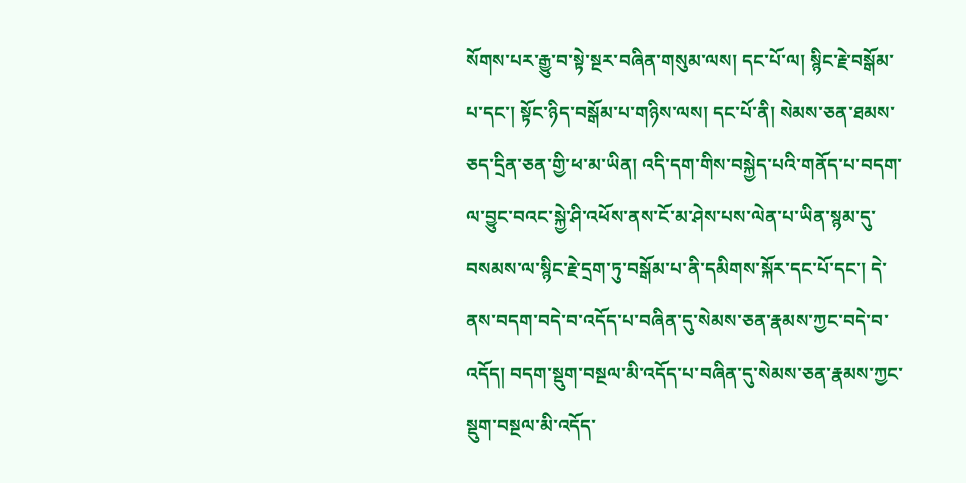སོགས་པར་རྒྱུ་བ་སྟེ་སྔར་བཞིན་གསུམ་ལས། དང་པོ་ལ། སྙིང་རྗེ་བསྒོམ་པ་དང་། སྟོང་ཉིད་བསྒོམ་པ་གཉིས་ལས། དང་པོ་ནི། སེམས་ཅན་ཐམས་ཅད་དྲིན་ཅན་གྱི་ཕ་མ་ཡིན། འདི་དག་གིས་བསྐྱེད་པའི་གནོད་པ་བདག་ལ་བྱུང་བའང་སྐྱེ་ཤི་འཕོས་ནས་ངོ་མ་ཤེས་པས་ལེན་པ་ཡིན་སྙམ་དུ་བསམས་ལ་སྙིང་རྗེ་དྲག་ཏུ་བསྒོམ་པ་ནི་དམིགས་སྐོར་དང་པོ་དང་། དེ་ནས་བདག་བདེ་བ་འདོད་པ་བཞིན་དུ་སེམས་ཅན་རྣམས་ཀྱང་བདེ་བ་འདོད། བདག་སྡུག་བསྔལ་མི་འདོད་པ་བཞིན་དུ་སེམས་ཅན་རྣམས་ཀྱང་སྡུག་བསྔལ་མི་འདོད་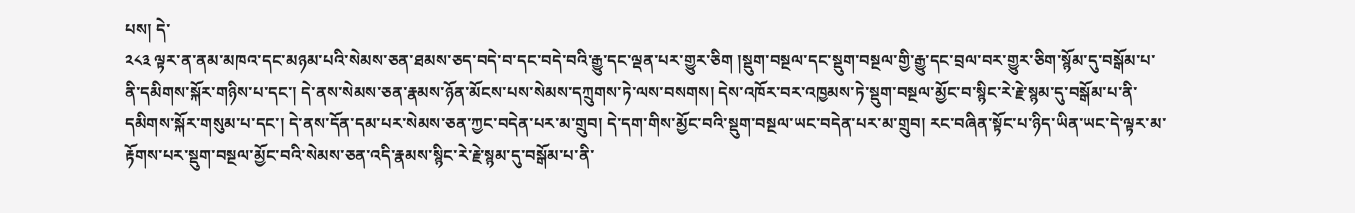པས། དེ་
༢༨༣ ལྟར་ན་ནམ་མཁའ་དང་མཉམ་པའི་སེམས་ཅན་ཐམས་ཅད་བདེ་བ་དང་བདེ་བའི་རྒྱུ་དང་ལྡན་པར་གྱུར་ཅིག །སྡུག་བསྔལ་དང་སྡུག་བསྔལ་གྱི་རྒྱུ་དང་བྲལ་བར་གྱུར་ཅིག་སྙོམ་དུ་བསྒོམ་པ་ནི་དམིགས་སྐོར་གཉིས་པ་དང་། དེ་ནས་སེམས་ཅན་རྣམས་ཉོན་མོངས་པས་སེམས་དཀྲུགས་ཏེ་ལས་བསགས། དེས་འཁོར་བར་འཁྱམས་ཏེ་སྡུག་བསྔལ་མྱོང་བ་སྙིང་རེ་རྗེ་སྙམ་དུ་བསྒོམ་པ་ནི་དམིགས་སྐོར་གསུམ་པ་དང་། དེ་ནས་དོན་དམ་པར་སེམས་ཅན་ཀྱང་བདེན་པར་མ་གྲུབ། དེ་དག་གིས་མྱོང་བའི་སྡུག་བསྔལ་ཡང་བདེན་པར་མ་གྲུབ། རང་བཞིན་སྟོང་པ་ཉིད་ཡིན་ཡང་དེ་ལྟར་མ་རྟོགས་པར་སྡུག་བསྔལ་མྱོང་བའི་སེམས་ཅན་འདི་རྣམས་སྙིང་རེ་རྗེ་སྙམ་དུ་བསྒོམ་པ་ནི་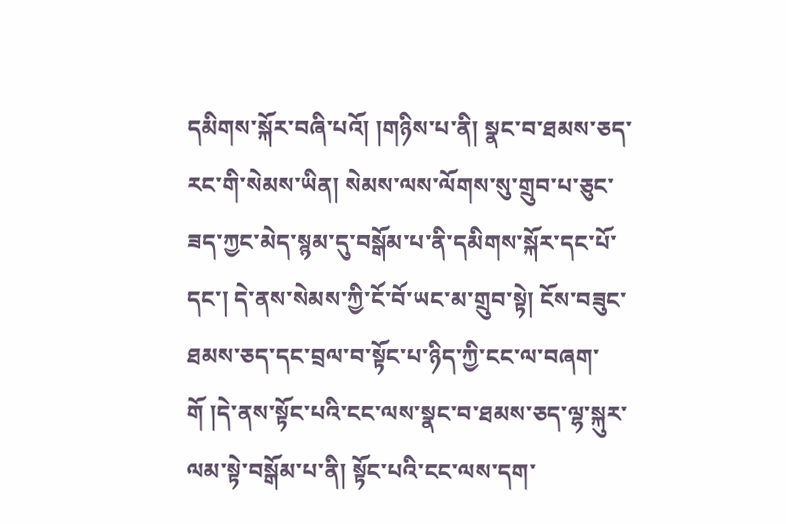དམིགས་སྐོར་བཞི་པའོ། །གཉིས་པ་ནི། སྣང་བ་ཐམས་ཅད་རང་གི་སེམས་ཡིན། སེམས་ལས་ལོགས་སུ་གྲུབ་པ་ཅུང་ཟད་ཀྱང་མེད་སྙམ་དུ་བསྒོམ་པ་ནི་དམིགས་སྐོར་དང་པོ་དང་། དེ་ནས་སེམས་ཀྱི་ངོ་བོ་ཡང་མ་གྲུབ་སྟེ། ངོས་བཟུང་ཐམས་ཅད་དང་བྲལ་བ་སྟོང་པ་ཉིད་ཀྱི་ངང་ལ་བཞག་གོ །དེ་ནས་སྟོང་པའི་ངང་ལས་སྣང་བ་ཐམས་ཅད་ལྷ་སྐུར་ལམ་སྟེ་བསྒོམ་པ་ནི། སྟོང་པའི་ངང་ལས་དག་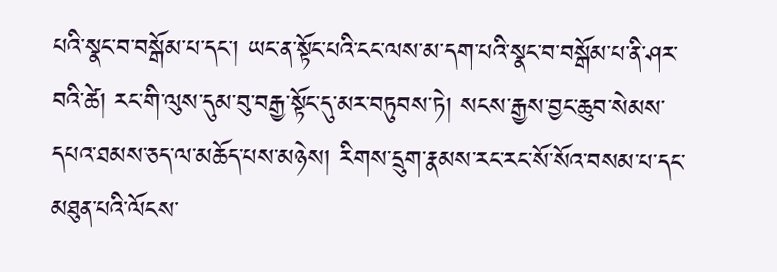པའི་སྣང་བ་བསྒོམ་པ་དང་། ཡང་ན་སྟོང་པའི་ངང་ལས་མ་དག་པའི་སྣང་བ་བསྒོམ་པ་ནི་ཤར་བའི་ཚེ། རང་གི་ལུས་དུམ་བུ་བརྒྱ་སྟོང་དུ་མར་བཏུབས་ཏེ། སངས་རྒྱས་བྱང་ཆུབ་སེམས་དཔའ་ཐམས་ཅད་ལ་མཆོད་པས་མཉེས། རིགས་དྲུག་རྣམས་རང་རང་སོ་སོའ་བསམ་པ་དང་མཐུན་པའི་ལོངས་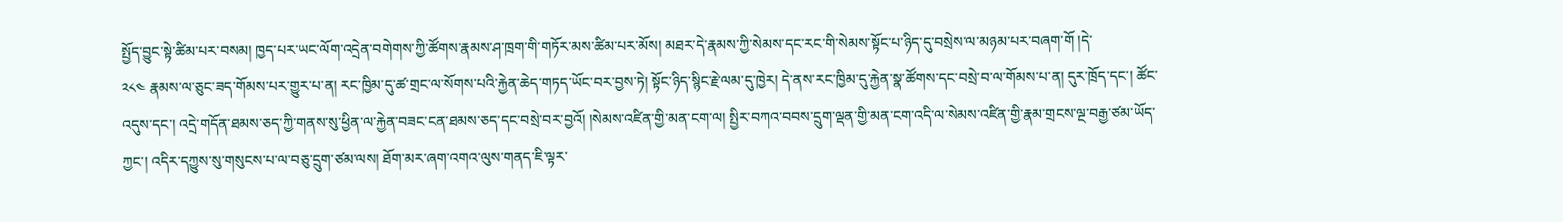སྤྱོད་བྱུང་སྟེ་ཚིམ་པར་བསམ། ཁྱད་པར་ཡང་ལོག་འདྲེན་བགེགས་ཀྱི་ཚོགས་རྣམས་ཤ་ཁྲག་གི་གཏོར་མས་ཚིམ་པར་མོས། མཐར་དེ་རྣམས་ཀྱི་སེམས་དང་རང་གི་སེམས་སྟོང་པ་ཉིད་དུ་བསྲེས་ལ་མཉམ་པར་བཞག་གོ །དེ་
༢༨༤ རྣམས་ལ་ཅུང་ཟད་གོམས་པར་གྱུར་པ་ན། རང་ཁྱིམ་དུ་ཚ་གྲང་ལ་སོགས་པའི་རྐྱེན་ཆེད་གཏད་ཡོང་བར་བྱས་ཏེ། སྟོང་ཉིད་སྙིང་རྗེ་ལམ་དུ་ཁྱེར། དེ་ནས་རང་ཁྱིམ་དུ་རྐྱེན་སྣ་ཚོགས་དང་བསྲེ་བ་ལ་གོམས་པ་ན། དུར་ཁྲོད་དང་། ཚོང་འདུས་དང་། འདྲེ་གདོན་ཐམས་ཅད་ཀྱི་གནས་སུ་ཕྱིན་ལ་རྐྱེན་བཟང་ངན་ཐམས་ཅད་དང་བསྲེ་བར་བྱའོ། །སེམས་འཛིན་གྱི་མན་ངག་ལ། སྤྱིར་བཀའ་བབས་དྲུག་ལྡན་གྱི་མན་ངག་འདི་ལ་སེམས་འཛིན་གྱི་རྣམ་གྲངས་ལྔ་བརྒྱ་ཙམ་ཡོད་ཀྱང་། འདིར་དཀྱུས་སུ་གསུངས་པ་ལ་བཅུ་དྲུག་ཙམ་ལས། ཐོག་མར་ཞག་འགའ་ལུས་གནད་ཇི་ལྟར་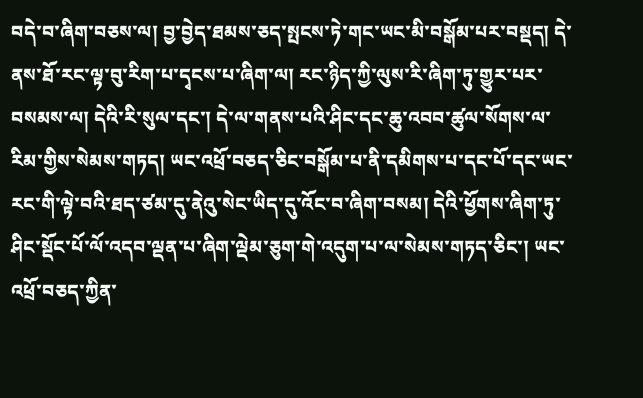བདེ་བ་ཞིག་བཅས་ལ། བྱ་བྱེད་ཐམས་ཅད་སྤངས་ཏེ་གང་ཡང་མི་བསྒོམ་པར་བསྡད། དེ་ནས་ཐོ་རང་ལྟ་བུ་རིག་པ་དྭངས་པ་ཞིག་ལ། རང་ཉིད་ཀྱི་ལུས་རི་ཞིག་ཏུ་གྱུར་པར་བསམས་ལ། དེའི་རི་སུལ་དང་། དེ་ལ་གནས་པའི་ཤིང་དང་ཆུ་འབབ་ཚུལ་སོགས་ལ་རིམ་གྱིས་སེམས་གཏད། ཡང་འཕྲོ་བཅད་ཅིང་བསྒོམ་པ་ནི་དམིགས་པ་དང་པོ་དང་ཡང་རང་གི་ལྟེ་བའི་ཐད་ཙམ་དུ་ནེའུ་སེང་ཡིད་དུ་འོང་བ་ཞིག་བསམ། དེའི་ཕྱོགས་ཞིག་ཏུ་ཤིང་སྡོང་པོ་ལོ་འདབ་ལྡན་པ་ཞིག་ལྡེམ་ཅུག་གེ་འདུག་པ་ལ་སེམས་གཏད་ཅིང་། ཡང་འཕྲོ་བཅད་ཀྱིན་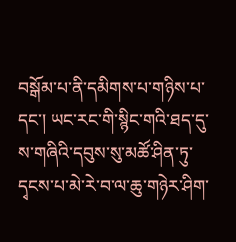བསྒོམ་པ་ནི་དམིགས་པ་གཉིས་པ་དང་། ཡང་རང་གི་སྙིང་གའི་ཐད་དུ་ས་གཞིའི་དབུས་སུ་མཚོ་ཤིན་ཏུ་དྭངས་པ་མེ་རེ་བ་ལ་ཆུ་གཉེར་ཤིག་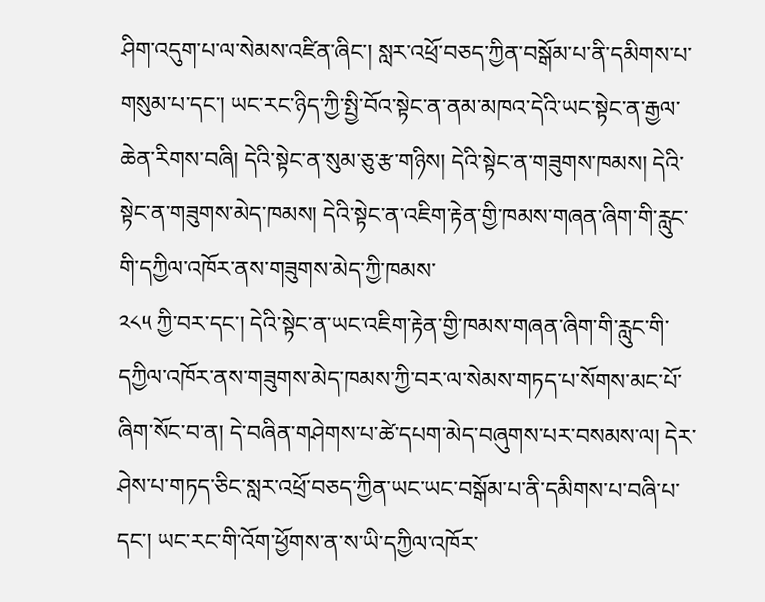ཤིག་འདུག་པ་ལ་སེམས་འཛིན་ཞིང་། སླར་འཕྲོ་བཅད་ཀྱིན་བསྒོམ་པ་ནི་དམིགས་པ་གསུམ་པ་དང་། ཡང་རང་ཉིད་ཀྱི་སྤྱི་བོའ་སྟེང་ན་ནམ་མཁའ་དེའི་ཡང་སྟེང་ན་རྒྱལ་ཆེན་རིགས་བཞི། དེའི་སྟེང་ན་སུམ་ཅུ་རྩ་གཉིས། དེའི་སྟེང་ན་གཟུགས་ཁམས། དེའི་སྟེང་ན་གཟུགས་མེད་ཁམས། དེའི་སྟེང་ན་འཇིག་རྟེན་གྱི་ཁམས་གཞན་ཞིག་གི་རླུང་གི་དཀྱིལ་འཁོར་ནས་གཟུགས་མེད་ཀྱི་ཁམས་
༢༨༥ ཀྱི་བར་དང་། དེའི་སྟེང་ན་ཡང་འཇིག་རྟེན་གྱི་ཁམས་གཞན་ཞིག་གི་རླུང་གི་དཀྱིལ་འཁོར་ནས་གཟུགས་མེད་ཁམས་ཀྱི་བར་ལ་སེམས་གཏད་པ་སོགས་མང་པོ་ཞིག་སོང་བ་ན། དེ་བཞིན་གཤེགས་པ་ཚེ་དཔག་མེད་བཞུགས་པར་བསམས་ལ། དེར་ཤེས་པ་གཏད་ཅིང་སླར་འཕྲོ་བཅད་ཀྱིན་ཡང་ཡང་བསྒོམ་པ་ནི་དམིགས་པ་བཞི་པ་དང་། ཡང་རང་གི་འོག་ཕྱོགས་ན་ས་ཡི་དཀྱིལ་འཁོར་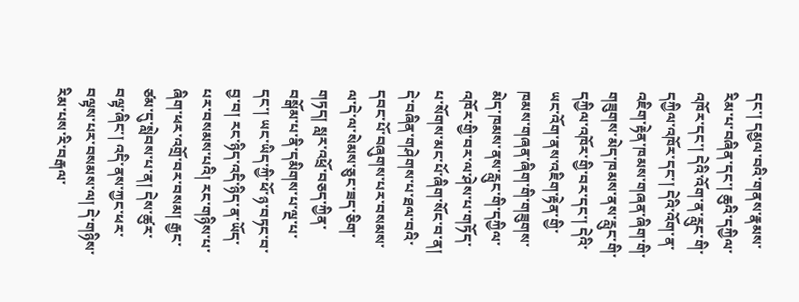དང་། དམྱལ་བའི་གནས་རྣམས་རིམ་པ་བཞིན་དང་། ཆུའི་དཀྱིལ་འཁོར་དང་། དེའི་འོག་ན་རླུང་གི་དཀྱིལ་འཁོར་དང་། དེའི་འོག་ན་འཇིག་རྟེན་ཁམས་གཞན་ཞིག་གི་གཟུགས་མེད་ཁམས་ནས་རླུང་གི་དཀྱིལ་འཁོར་གྱི་བར་དང་། དེའི་ཡང་འོག་ནས་འཇིག་རྟེན་གྱི་ཁམས་གཞན་ཞིག་གི་གཟུགས་མེད་ཁམས་ནས་རླུང་གི་དཀྱིལ་འཁོར་གྱི་བར་ལ་ཤེས་པ་གཏོད་པ་སོགས་མང་པོ་ཞིག་སོང་བ་ན། དེ་བཞིན་གཤེགས་པ་ཐལ་བའི་དབང་པོ་བཞུགས་པར་བསམས་ལ་དེ་ལ་སེམས་ཅུང་ཟད་ཅིག་གཏད། སླར་འཕྲོ་བཅད་ཀྱིན་བསྒོམ་པ་ནི་དམིགས་པ་ལྔ་པ་དང་། ཡང་ཡིད་ཀྱི་ཕོ་ཉ་བཏང་བ་བྱ་བ། རང་ཉིད་འདི་ཉིད་ན་ཡོད་པར་བསམས་པའི། རང་གཉིས་པ་ཞིག་ཕར་འགྲོ་བར་བསམ། རྒྱང་ཙམ་དུ་སླེབས་པ་ན། དེས་ཚུར་བལྟ་ཞིང་། འདི་ནས་ཀྱང་ཕར་བལྟས་པར་བསམས་ལ། དེ་གཉིས་རིམ་པས་རི་བརྒལ་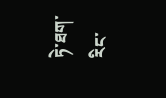ཏེ་ཐག་རིང་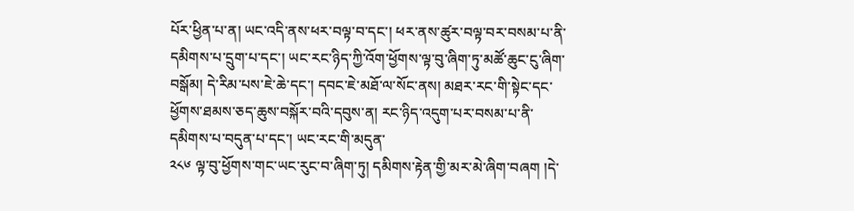པོར་ཕྱིན་པ་ན། ཡང་འདི་ནས་ཕར་བལྟ་བ་དང་། ཕར་ནས་ཚུར་བལྟ་བར་བསམ་པ་ནི་དམིགས་པ་དྲུག་པ་དང་། ཡང་རང་ཉིད་ཀྱི་འོག་ཕྱོགས་ལྟ་བུ་ཞིག་ཏུ་མཚོ་ཆུང་ངུ་ཞིག་བསྒོམ། དེ་རིམ་པས་ཇེ་ཆེ་དང་། དབང་ཇེ་མཐོ་ལ་སོང་ནས། མཐར་རང་གི་སྟེང་དང་ཕྱོགས་ཐམས་ཅད་ཆུས་བསྐོར་བའི་དབུས་ན། རང་ཉིད་འདུག་པར་བསམ་པ་ནི་དམིགས་པ་བདུན་པ་དང་། ཡང་རང་གི་མདུན་
༢༨༦ ལྟ་བུ་ཕྱོགས་གང་ཡང་རུང་བ་ཞིག་ཏུ། དམིགས་རྟེན་གྱི་མར་མེ་ཞིག་བཞག །དེ་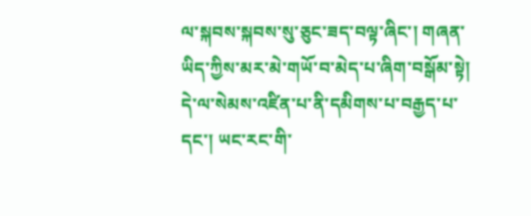ལ་སྐབས་སྐབས་སུ་ཅུང་ཟད་བལྟ་ཞིང་། གཞན་ཡིད་ཀྱིས་མར་མེ་གཡོ་བ་མེད་པ་ཞིག་བསྒོམ་སྟེ། དེ་ལ་སེམས་འཛིན་པ་ནི་དམིགས་པ་བརྒྱད་པ་དང་། ཡང་རང་གི་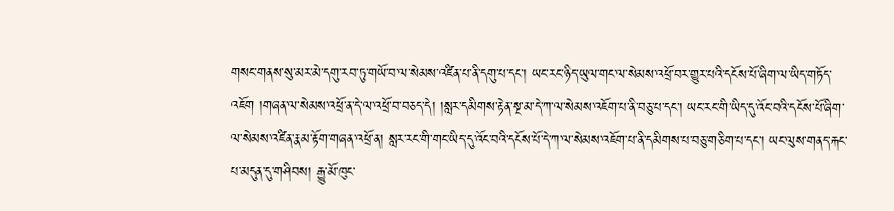གསང་གནས་སུ་མར་མེ་དགུ་རབ་ཏུ་གཡོ་བ་ལ་སེམས་འཛིན་པ་ནི་དགུ་པ་དང་། ཡང་རང་ཉིད་ཡུལ་གང་ལ་སེམས་འཕྲོ་བར་གྱུར་པའི་དངོས་པོ་ཞིག་ལ་ཡིད་གཏོད་འཇོག །གཞན་ལ་སེམས་འཕྲོ་ན་དེ་ལ་འཕྲོ་བ་བཅད་དེ། །སླར་དམིགས་རྟེན་སྔ་མ་དེ་ཀ་ལ་སེམས་འཇོག་པ་ནི་བཅུ་པ་དང་། ཡང་རང་གི་ཡིད་དུ་འོང་བའི་དངོས་པོ་ཞིག་ལ་སེམས་འཛིན་རྣམ་རྟོག་གཞན་འཕྲོ་ན། སླར་རང་གི་གང་ཡིད་དུ་འོང་བའི་དངོས་པོ་དེ་ཀ་ལ་སེམས་འཇོག་པ་ནི་དམིགས་པ་བཅུ་གཅིག་པ་དང་། ཡང་ལུས་གནད་རྐང་པ་མདུན་དུ་གཤིབས། རྒྱུ་མོ་ཁུང་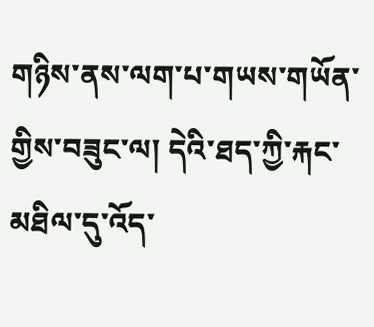གཉིས་ནས་ལག་པ་གཡས་གཡོན་གྱིས་བཟུང་ལ། དེའི་ཐད་ཀྱི་རྐང་མཐིལ་དུ་འོད་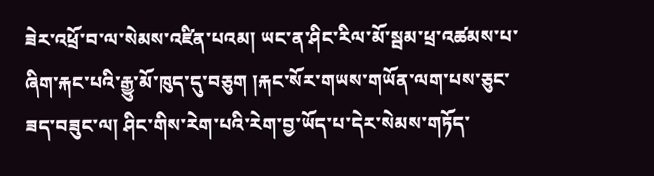ཟེར་འཕྲོ་བ་ལ་སེམས་འཛིན་པའམ། ཡང་ན་ཤིང་རིལ་མོ་སྦམ་ཕྲ་འཚམས་པ་ཞིག་རྐང་པའི་རྒྱུ་མོ་ཁུད་དུ་བཅུག །རྐང་སོར་གཡས་གཡོན་ལག་པས་ཅུང་ཟད་བཟུང་ལ། ཤིང་གིས་རེག་པའི་རེག་བྱ་ཡོད་པ་དེར་སེམས་གཏོད་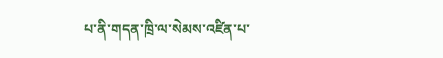པ་ནི་གདན་ཁྲི་ལ་སེམས་འཛིན་པ་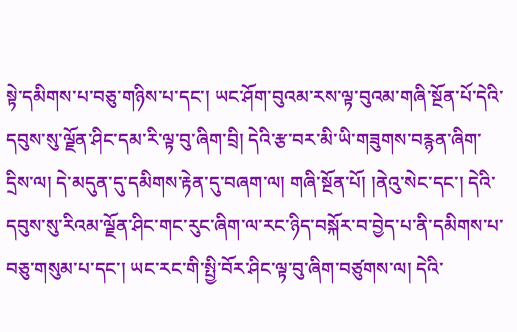སྟེ་དམིགས་པ་བཅུ་གཉིས་པ་དང་། ཡང་ཤོག་བུའམ་རས་ལྟ་བུའམ་གཞི་སྔོན་པོ་དེའི་དབུས་སུ་ལྗོན་ཤིང་དམ་རི་ལྟ་བུ་ཞིག་བྲི། དེའི་རྩ་བར་མི་ཡི་གཟུགས་བརྙན་ཞིག་དྲིས་ལ། དེ་མདུན་དུ་དམིགས་རྟེན་དུ་བཞག་ལ། གཞི་སྔོན་པོ། །ནེའུ་སེང་དང་། དེའི་དབུས་སུ་རིའམ་ལྗོན་ཤིང་གང་རུང་ཞིག་ལ་རང་ཉིད་བསྐོར་བ་བྱེད་པ་ནི་དམིགས་པ་བཅུ་གསུམ་པ་དང་། ཡང་རང་གི་སྤྱི་བོར་ཤིང་ལྟ་བུ་ཞིག་བཙུགས་ལ། དེའི་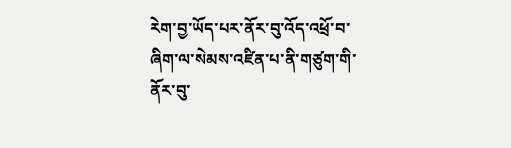རེག་བྱ་ཡོད་པར་ནོར་བུ་འོད་འཕྲོ་བ་ཞིག་ལ་སེམས་འཛིན་པ་ནི་གཙུག་གི་ནོར་བུ་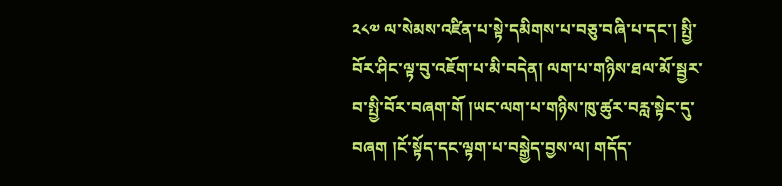༢༨༧ ལ་སེམས་འཛིན་པ་སྟེ་དམིགས་པ་བཅུ་བཞི་པ་དང་། སྤྱི་བོར་ཤིང་ལྟ་བུ་འཇོག་པ་མི་བདེན། ལག་པ་གཉིས་ཐལ་མོ་སྦྱར་བ་སྤྱི་བོར་བཞག་གོ །ཡང་ལག་པ་གཉིས་ཁུ་ཚུར་བརླ་སྟེང་དུ་བཞག །ངོ་སྟོད་དང་ལྟག་པ་བསྒྱེད་བྱས་ལ། གདོད་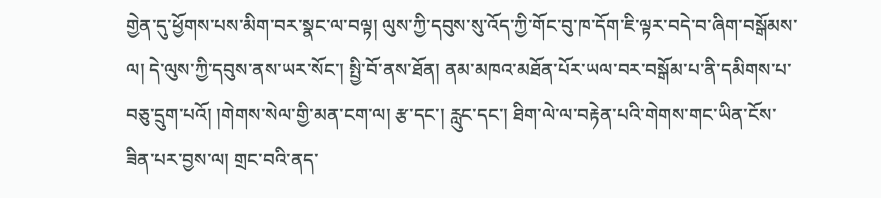གྱེན་དུ་ཕྱོགས་པས་མིག་བར་སྣང་ལ་བལྟ། ལུས་ཀྱི་དབུས་སུ་འོད་ཀྱི་གོང་བུ་ཁ་དོག་ཇི་ལྟར་བདེ་བ་ཞིག་བསྒོམས་ལ། དེ་ལུས་ཀྱི་དབུས་ནས་ཡར་སོང་། སྤྱི་བོ་ནས་ཐོན། ནམ་མཁའ་མཐོན་པོར་ཡལ་བར་བསྒོམ་པ་ནི་དམིགས་པ་བཅུ་དྲུག་པའོ། །གེགས་སེལ་གྱི་མན་ངག་ལ། རྩ་དང་། རླུང་དང་། ཐིག་ལེ་ལ་བརྟེན་པའི་གེགས་གང་ཡིན་ངོས་ཟིན་པར་བྱས་ལ། གྲང་བའི་ནད་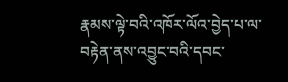རྣམས་ལྟེ་བའི་འཁོར་ལོའ་བྱེད་པ་ལ་བརྟེན་ནས་འབྱུང་བའི་དབང་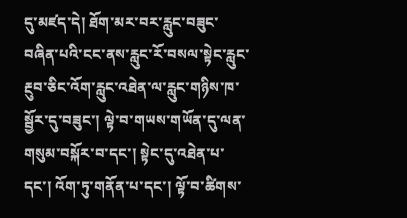དུ་མཛད་དེ། ཐོག་མར་བར་རླུང་བཟུང་བཞིན་པའི་ངང་ནས་རླུང་རོ་བསལ་སྟེང་རླུང་རྔུབ་ཅིང་འོག་རླུང་འཐེན་ལ་རླུང་གཉིས་ཁ་སྦྱོར་དུ་བཟུང་། ལྟེ་བ་གཡས་གཡོན་དུ་ལན་གསུམ་བསྐོར་བ་དང་། སྟེང་དུ་འཐེན་པ་དང་། འོག་ཏུ་གནོན་པ་དང་། ལྟོ་བ་ཚིགས་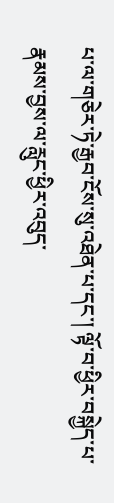པ་ལ་གཅེར་ཏེ་རྒྱབ་ངོས་སུ་འཐེན་པ་དང་། ལྟོ་བ་ཕྱིར་བསྐྱེད་པ་རྣམས་བྱས་ལ་རླུང་ཕྱིར་འབུད་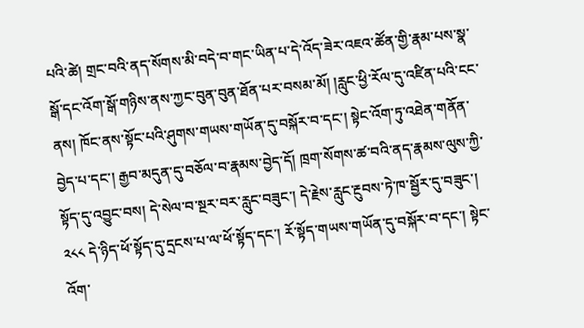པའི་ཚེ། གྲང་བའི་ནད་སོགས་མི་བདེ་བ་གང་ཡིན་པ་དེ་འོད་ཟེར་འཇའ་ཚོན་གྱི་རྣམ་པས་སྣ་སྒོ་དང་འོག་སྒོ་གཉིས་ནས་ཀྱང་བུན་བུན་ཐོན་པར་བསམ་མོ། །རླུང་ཕྱི་རོལ་དུ་འཛིན་པའི་ངང་ནས། ཁོང་ནས་སྟོང་པའི་ཤུགས་གཡས་གཡོན་དུ་བསྐོར་བ་དང་། སྟེང་འོག་ཏུ་འཐེན་གནོན་བྱེད་པ་དང་། རྒྱབ་མདུན་དུ་བཅོལ་བ་རྣམས་བྱེད་དོ། ཁྲག་སོགས་ཚ་བའི་ནད་རྣམས་ལུས་ཀྱི་སྟོད་དུ་འབྱུང་བས། དེ་སེལ་བ་སྔར་བར་རླུང་བཟུང་། དེ་རྗེས་རླུང་རྔུབས་ཏེ་ཁ་སྦྱོར་དུ་བཟུང་།
༢༨༨ དེ་ཉིད་ཕོ་སྟོད་དུ་དྲངས་པ་ལ་ཕོ་སྟོད་དང་། རོ་སྟོད་གཡས་གཡོན་དུ་བསྐོར་བ་དང་། སྟེང་འོག་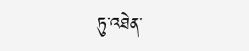ཏུ་འཐེན་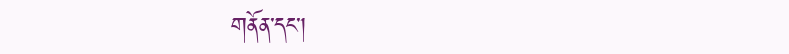གནོན་དང་།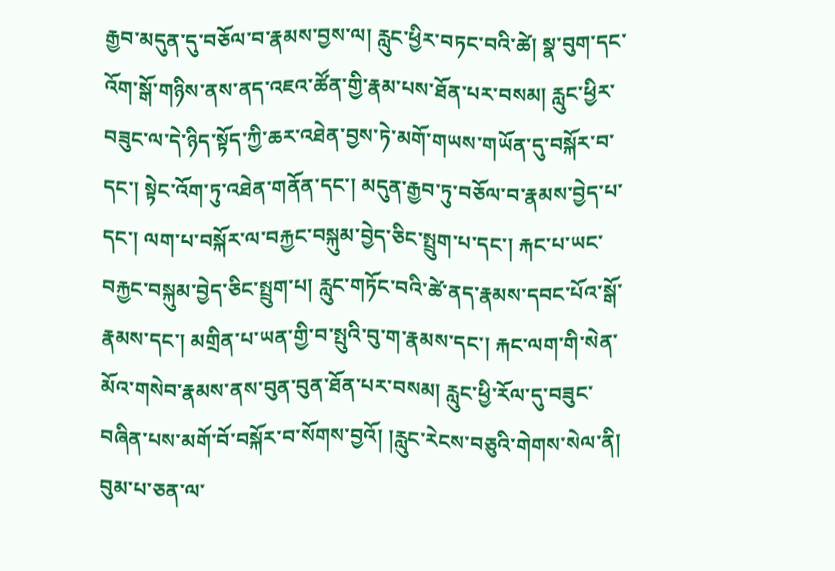རྒྱབ་མདུན་དུ་བཅོལ་བ་རྣམས་བྱས་ལ། རླུང་ཕྱིར་བཏང་བའི་ཚེ། སྣ་བུག་དང་འོག་སྒོ་གཉིས་ནས་ནད་འཇའ་ཚོན་གྱི་རྣམ་པས་ཐོན་པར་བསམ། རླུང་ཕྱིར་བཟུང་ལ་དེ་ཉིད་སྟོད་ཀྱི་ཆར་འཐེན་བྱས་ཏེ་མགོ་གཡས་གཡོན་དུ་བསྐོར་བ་དང་། སྟེང་འོག་ཏུ་འཐེན་གནོན་དང་། མདུན་རྒྱབ་ཏུ་བཅོལ་བ་རྣམས་བྱེད་པ་དང་། ལག་པ་བསྐོར་ལ་བརྐྱང་བསྐུམ་བྱེད་ཅིང་སྤྲུག་པ་དང་། རྐང་པ་ཡང་བརྐྱང་བསྐུམ་བྱེད་ཅིང་སྤྲུག་པ། རླུང་གཏོང་བའི་ཚེ་ནད་རྣམས་དབང་པོའ་སྒོ་རྣམས་དང་། མགྲིན་པ་ཡན་གྱི་བ་སྤུའི་བུ་ག་རྣམས་དང་། རྐང་ལག་གི་སེན་མོའ་གསེབ་རྣམས་ནས་བུན་བུན་ཐོན་པར་བསམ། རླུང་ཕྱི་རོལ་དུ་བཟུང་བཞིན་པས་མགོ་བོ་བསྐོར་བ་སོགས་བྱའོ། །རླུང་རེངས་བཅུའི་གེགས་སེལ་ནི། བུམ་པ་ཅན་ལ་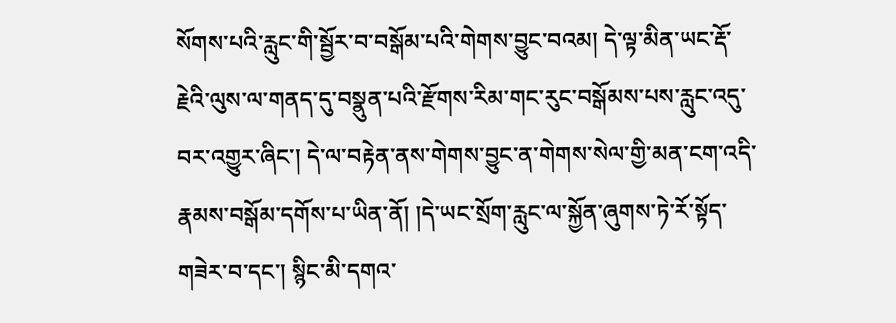སོགས་པའི་རླུང་གི་སྦྱོར་བ་བསྒོམ་པའི་གེགས་བྱུང་བའམ། དེ་ལྟ་མིན་ཡང་རྡོ་རྗེའི་ལུས་ལ་གནད་དུ་བསྣུན་པའི་རྫོགས་རིམ་གང་རུང་བསྒོམས་པས་རླུང་འདུ་བར་འགྱུར་ཞིང་། དེ་ལ་བརྟེན་ནས་གེགས་བྱུང་ན་གེགས་སེལ་གྱི་མན་ངག་འདི་རྣམས་བསྒོམ་དགོས་པ་ཡིན་ནོ། །དེ་ཡང་སྲོག་རླུང་ལ་སྐྱོན་ཞུགས་ཏེ་རོ་སྟོད་གཟེར་བ་དང་། སྙིང་མི་དགའ་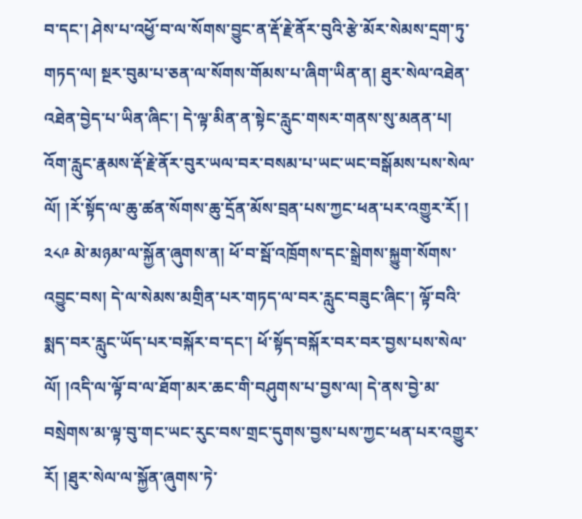བ་དང་། ཤེས་པ་འཕྱོ་བ་ལ་སོགས་བྱུང་ན་རྡོ་རྗེ་ནོར་བུའི་རྩེ་མོར་སེམས་དྲག་ཏུ་གཏད་ལ། སྔར་བུམ་པ་ཅན་ལ་སོགས་གོམས་པ་ཞིག་ཡིན་ན། ཐུར་སེལ་འཐེན་འཐེན་བྱེད་པ་ཡིན་ཞིང་། དེ་ལྟ་མིན་ན་སྟེང་རླུང་གསར་གནས་སུ་མནན་པ། འོག་རླུང་རྣམས་རྡོ་རྗེ་ནོར་བུར་ཡལ་བར་བསམ་པ་ཡང་ཡང་བསྒོམས་པས་སེལ་ལོ། །རོ་སྟོད་ལ་ཆུ་ཚན་སོགས་ཆུ་དྲོན་མོས་བྲན་པས་ཀྱང་ཕན་པར་འགྱུར་རོ། །
༢༨༩ མེ་མཉམ་ལ་སྐྱོན་ཞུགས་ན། ཕོ་བ་སྦོ་འཁྲོགས་དང་སྒྲེགས་སྐྱུག་སོགས་འབྱུང་བས། དེ་ལ་སེམས་མགྲིན་པར་གཏད་ལ་བར་རླུང་བཟུང་ཞིང་། ལྟོ་བའི་སྨད་བར་རླུང་ཡོད་པར་བསྐོར་བ་དང་། ཕོ་སྟོད་བསྐོར་བར་བར་བྱས་པས་སེལ་ལོ། །འདི་ལ་ལྟོ་བ་ལ་ཐོག་མར་ཆང་གི་བཤུགས་པ་བྱས་ལ། དེ་ནས་བྱེ་མ་བསྲེགས་མ་ལྟ་བུ་གང་ཡང་རུང་བས་གྲང་དུགས་བྱས་པས་ཀྱང་ཕན་པར་འགྱུར་རོ། །ཐུར་སེལ་ལ་སྐྱོན་ཞུགས་ཏེ་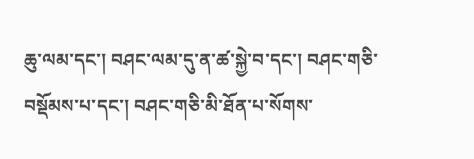ཆུ་ལམ་དང་། བཤང་ལམ་དུ་ན་ཚ་སྐྱེ་བ་དང་། བཤང་གཅི་བསྡོམས་པ་དང་། བཤང་གཅི་མི་ཐོན་པ་སོགས་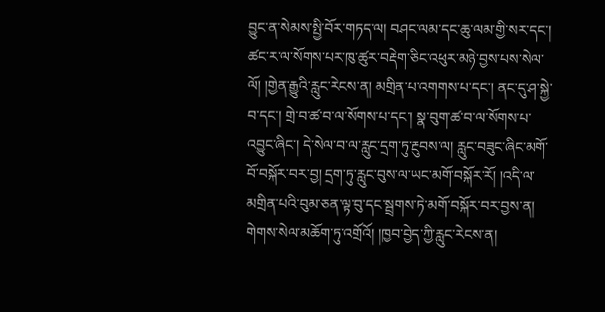བྱུང་ན་སེམས་སྤྱི་བོར་གཏད་ལ། བཤང་ལམ་དང་ཆུ་ལམ་གྱི་སར་དང་། ཚང་ར་ལ་སོགས་པར་ཁུ་ཚུར་བརྡེག་ཅིང་འཕུར་མཉེ་བྱས་པས་སེལ་ལོ། །གྱེན་རྒྱུའི་རླུང་རེངས་ན། མགྲིན་པ་འགགས་པ་དང་། ནང་དུ་ཤ་སྐྱེ་བ་དང་། གྲེ་བ་ཚ་བ་ལ་སོགས་པ་དང་། སྣ་བུག་ཚ་བ་ལ་སོགས་པ་འབྱུང་ཞིང་། དེ་སེལ་བ་ལ་རླུང་དྲག་ཏུ་རྔུབས་ལ། རླུང་བཟུང་ཞིང་མགོ་བོ་བསྐོར་བར་བྱ། དྲག་ཏུ་རླུང་བུས་ལ་ཡང་མགོ་བསྐོར་རོ། །འདི་ལ་མགྲིན་པའི་བུམ་ཅན་ལྟ་བུ་དང་སྦྲགས་ཏེ་མགོ་བསྐོར་བར་བྱས་ན། གེགས་སེལ་མཆོག་ཏུ་འགྲོའོ། །ཁྱབ་བྱེད་ཀྱི་རླུང་རེངས་ན།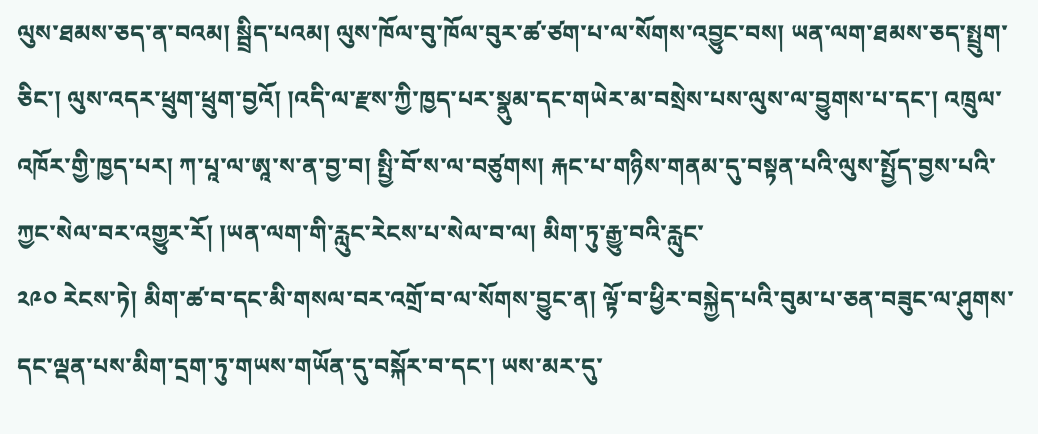ལུས་ཐམས་ཅད་ན་བའམ། སྦྲིད་པའམ། ལུས་ཁོལ་བུ་ཁོལ་བུར་ཚ་ཙག་པ་ལ་སོགས་འབྱུང་བས། ཡན་ལག་ཐམས་ཅད་སྤྲུག་ཅིང་། ལུས་འདར་ཕྲུག་ཕྲུག་བྱའོ། །འདི་ལ་རྫས་ཀྱི་ཁྱད་པར་སྣུམ་དང་གཡེར་མ་བསྲེས་པས་ལུས་ལ་བྱུགས་པ་དང་། འཁྲུལ་འཁོར་གྱི་ཁྱད་པར། ཀ་པཱ་ལ་ཨཱ་ས་ན་བྱ་བ། སྤྱི་བོ་ས་ལ་བཙུགས། རྐང་པ་གཉིས་གནམ་དུ་བསྟན་པའི་ལུས་སྤྱོད་བྱས་པའི་ཀྱང་སེལ་བར་འགྱུར་རོ། །ཡན་ལག་གི་རླུང་རེངས་པ་སེལ་བ་ལ། མིག་ཏུ་རྒྱུ་བའི་རླུང་
༢༩༠ རེངས་ཏེ། མིག་ཚ་བ་དང་མི་གསལ་བར་འགྲོ་བ་ལ་སོགས་བྱུང་ན། ལྟོ་བ་ཕྱིར་བསྐྱེད་པའི་བུམ་པ་ཅན་བཟུང་ལ་ཤུགས་དང་ལྡན་པས་མིག་དྲག་ཏུ་གཡས་གཡོན་དུ་བསྐོར་བ་དང་། ཡས་མར་དུ་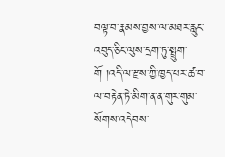བལྟ་བ་རྣམས་བྱས་ལ་མཐར་རླུང་འབུད་ཅིང་ལུས་དྲག་ཏུ་སྤྲུག་གོ །འདི་ལ་རྫས་ཀྱི་ཁྱད་པར་ཚ་བ་ལ་བརྟེན་ཏེ་མིག་ན་ན་གུར་གུམ་སོགས་འདེབས་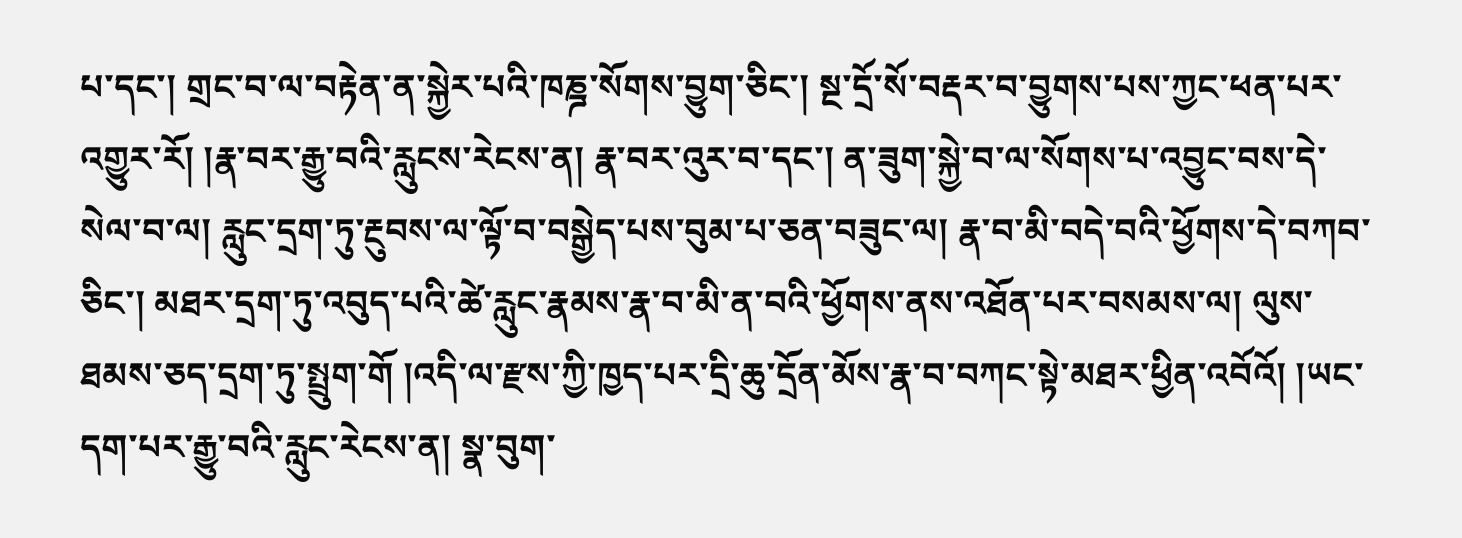པ་དང་། གྲང་བ་ལ་བརྟེན་ན་སྐྱེར་པའི་ཁཎྜ་སོགས་བྱུག་ཅིང་། སྔ་དྲོ་སོ་བརྡར་བ་བྱུགས་པས་ཀྱང་ཕན་པར་འགྱུར་རོ། །རྣ་བར་རྒྱུ་བའི་རླུངས་རེངས་ན། རྣ་བར་འུར་བ་དང་། ན་ཟུག་སྐྱེ་བ་ལ་སོགས་པ་འབྱུང་བས་དེ་སེལ་བ་ལ། རླུང་དྲག་ཏུ་རྔུབས་ལ་ལྟོ་བ་བསྒྱེད་པས་བུམ་པ་ཅན་བཟུང་ལ། རྣ་བ་མི་བདེ་བའི་ཕྱོགས་དེ་བཀབ་ཅིང་། མཐར་དྲག་ཏུ་འབུད་པའི་ཚེ་རླུང་རྣམས་རྣ་བ་མི་ན་བའི་ཕྱོགས་ནས་འཐོན་པར་བསམས་ལ། ལུས་ཐམས་ཅད་དྲག་ཏུ་སྤྲུག་གོ །འདི་ལ་རྫས་ཀྱི་ཁྱད་པར་དྲི་ཆུ་དྲོན་མོས་རྣ་བ་བཀང་སྟེ་མཐར་ཕྱིན་འབོའོ། །ཡང་དག་པར་རྒྱུ་བའི་རླུང་རེངས་ན། སྣ་བུག་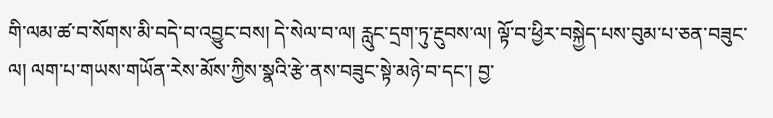གི་ལམ་ཚ་བ་སོགས་མི་བདེ་བ་འབྱུང་བས། དེ་སེལ་བ་ལ། རླུང་དྲག་ཏུ་རྔུབས་ལ། ལྟོ་བ་ཕྱིར་བསྐྱེད་པས་བུམ་པ་ཅན་བཟུང་ལ། ལག་པ་གཡས་གཡོན་རེས་མོས་ཀྱིས་སྣའི་རྩེ་ནས་བཟུང་སྟེ་མཉེ་བ་དང་། བྱ་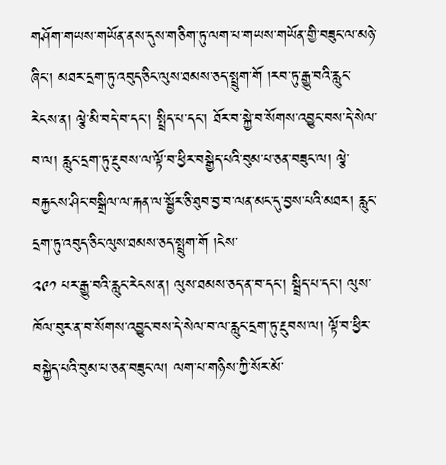གཤོག་གཡས་གཡོན་ནས་དུས་གཅིག་ཏུ་ལག་པ་གཡས་གཡོན་གྱི་བཟུང་ལ་མཉེ་ཞིང་། མཐར་དྲག་ཏུ་འབུད་ཅིང་ལུས་ཐམས་ཅད་སྤྲུག་གོ །རབ་ཏུ་རྒྱུ་བའི་རླུང་རེངས་ན། ལྕེ་མི་བདེ་བ་དང་། སྤྲིད་པ་དང་། ཐོར་བ་སྐྱེ་བ་སོགས་འབྱུང་བས་དེ་སེལ་བ་ལ། རླུང་དྲག་ཏུ་རྔུབས་ལ་ལྟོ་བ་ཕྱིར་བསྒྱེད་པའི་བུམ་པ་ཅན་བཟུང་ལ། ལྕེ་བརྐྱངས་ཤིང་བསྒྲིལ་ལ་རྐན་ལ་སྦྱོར་ཅི་ཐུབ་བྱ་བ་ལན་མང་དུ་བྱས་པའི་མཐར། རླུང་དྲག་ཏུ་འབུད་ཅིང་ལུས་ཐམས་ཅད་སྤྲུག་གོ །ངེས་
༢༩༡ པར་རྒྱུ་བའི་རླུང་རེངས་ན། ལུས་ཐམས་ཅད་ན་བ་དང་། སྦྲིད་པ་དང་། ལུས་ཁོལ་བུར་ན་བ་སོགས་འབྱུང་བས་དེ་སེལ་བ་ལ་རླུང་དྲག་ཏུ་རྔུབས་ལ། ལྟོ་བ་ཕྱིར་བསྐྱེད་པའི་བུམ་པ་ཅན་བཟུང་ལ། ལག་པ་གཉིས་ཀྱི་སོར་མོ་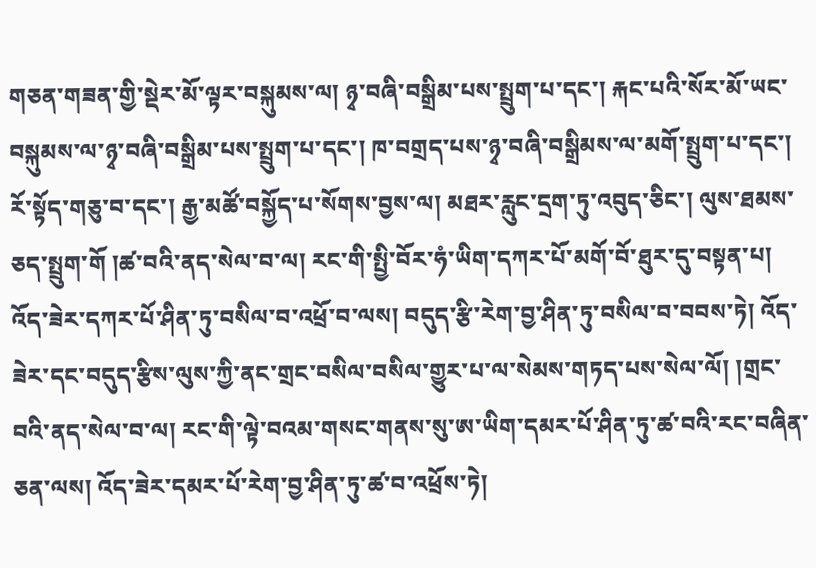གཅན་གཟན་གྱི་སྡེར་མོ་ལྟར་བསྐུམས་ལ། ཉྭ་བཞི་བསྒྲིམ་པས་སྤྲུག་པ་དང་། རྐང་པའི་སོར་མོ་ཡང་བསྐུམས་ལ་ཉྭ་བཞི་བསྒྲིམ་པས་སྤྲུག་པ་དང་། ཁ་བགྲད་པས་ཉྭ་བཞི་བསྒྲིམས་ལ་མགོ་སྤྲུག་པ་དང་། རོ་སྟོད་གཅུ་བ་དང་། རྒྱ་མཚོ་བསྐྱོད་པ་སོགས་བྱས་ལ། མཐར་རླུང་དྲག་ཏུ་འབུད་ཅིང་། ལུས་ཐམས་ཅད་སྤྲུག་གོ །ཚ་བའི་ནད་སེལ་བ་ལ། རང་གི་སྤྱི་བོར་ཧཾ་ཡིག་དཀར་པོ་མགོ་བོ་ཐུར་དུ་བསྟན་པ། འོད་ཟེར་དཀར་པོ་ཤིན་ཏུ་བསིལ་བ་འཕྲོ་བ་ལས། བདུད་རྩི་རེག་བྱ་ཤིན་ཏུ་བསིལ་བ་བབས་ཏེ། འོད་ཟེར་དང་བདུད་རྩིས་ལུས་ཀྱི་ནང་གྲང་བསིལ་བསིལ་གྱུར་པ་ལ་སེམས་གཏད་པས་སེལ་ལོ། །གྲང་བའི་ནད་སེལ་བ་ལ། རང་གི་ལྟེ་བའམ་གསང་གནས་སུ་ཨ་ཡིག་དམར་པོ་ཤིན་ཏུ་ཚ་བའི་རང་བཞིན་ཅན་ལས། འོད་ཟེར་དམར་པོ་རེག་བྱ་ཤིན་ཏུ་ཚ་བ་འཕྲོས་ཏེ།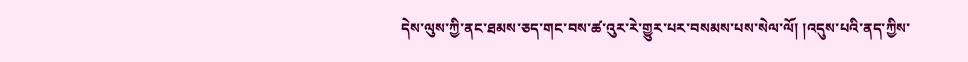དེས་ལུས་ཀྱི་ནང་ཐམས་ཅད་གང་བས་ཚ་འུར་རེ་གྱུར་པར་བསམས་པས་སེལ་ལོ། །འདུས་པའི་ནད་ཀྱིས་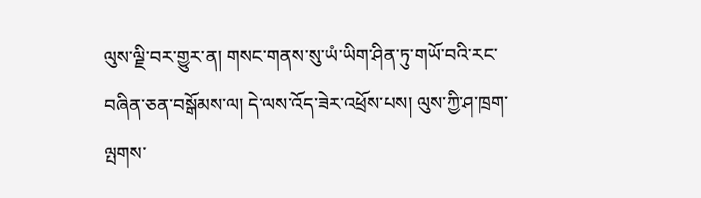ལུས་ལྗི་བར་གྱུར་ན། གསང་གནས་སུ་ཡཾ་ཡིག་ཤིན་ཏུ་གཡོ་བའི་རང་བཞིན་ཅན་བསྒོམས་ལ། དེ་ལས་འོད་ཟེར་འཕྲོས་པས། ལུས་ཀྱི་ཤ་ཁྲག་ལྤགས་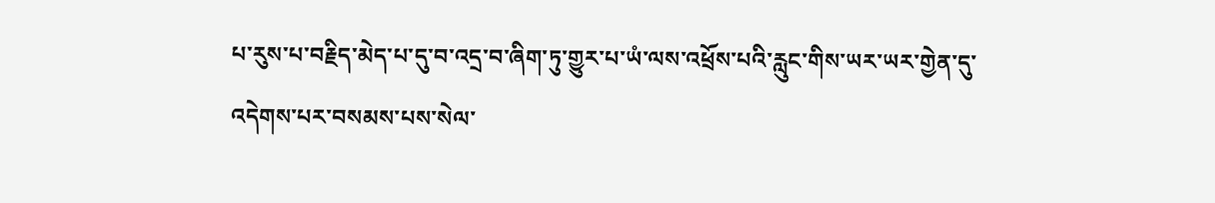པ་རུས་པ་བརྗིད་མེད་པ་དུ་བ་འདྲ་བ་ཞིག་ཏུ་གྱུར་པ་ཡཾ་ལས་འཕྲོས་པའི་རླུང་གིས་ཡར་ཡར་གྱེན་དུ་འདེགས་པར་བསམས་པས་སེལ་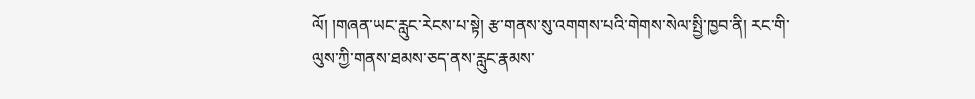ལོ། །གཞན་ཡང་རླུང་རེངས་པ་སྟེ། རྩ་གནས་སུ་འགགས་པའི་གེགས་སེལ་སྤྱི་ཁྱབ་ནི། རང་གི་ལུས་ཀྱི་གནས་ཐམས་ཅད་ནས་རླུང་རྣམས་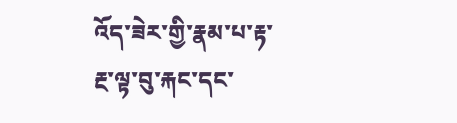འོད་ཟེར་གྱི་རྣམ་པ་རྟ་རྔ་ལྟ་བུ་རྐང་དང་